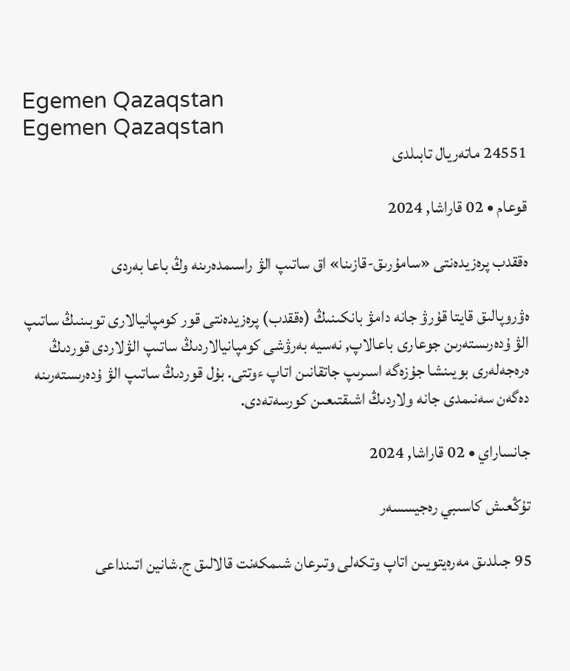Egemen Qazaqstan
Egemen Qazaqstan
24551 ماتەريال تابىلدى

قوعام • 02 قاراشا, 2024

ەققدب پرەزيدەنتى «سامۇرىق-قازىنا» اق ساتىپ الۋ راسىمدەرىنە وڭ باعا بەردى

ەۋروپالىق قايتا قۇرۋ جانە دامۋ بانكىنىڭ (ەققدب) پرەزيدەنتى قور كومپانيالارى توبىنىڭ ساتىپ الۋ ۇدەرىستەرىن جوعارى باعالاپ, نەسيە بەرۋشى كومپانيالاردىڭ ساتىپ الۋلاردى قوردىڭ ەرەجەلەرى بويىنشا جۇزەگە اسىرىپ جاتقانىن اتاپ ءوتتى. بۇل قوردىڭ ساتىپ الۋ ۇدەرىستەرىنە دەگەن سەنىمدى جانە ولاردىڭ اشىقتىعىن كورسەتەدى.

جانساراي • 02 قاراشا, 2024

تۇڭعىش كاسىبي رەجيسسەر

95 جىلدىق مەرەيتويىن اتاپ وتكەلى وتىرعان شىمكەنت قالالىق ج.شانين اتىنداعى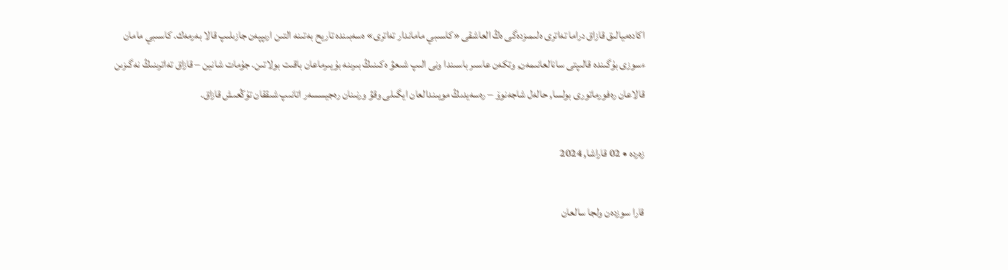اكادەميالىق قازاق دراما تەاترى ەلىمىزدەگى ەڭ العاشقى «كاسىبي ماماندار تەاترى» ەسەبىندە تاريح بەتىنە التىن ارىپپەن جازىلىپ قالا بەرمەك. كاسىبي مامان ءسوزى بۇگىندە قالىپتى سانالعانىمەن, وتكەن عاسىر باسىندا ونى الىپ شىعۋ ەكىنىڭ بىرىنە بۇيىرماعان باقىت بولاتىن. جۇمات شانين – قازاق تەاترىنىڭ نەگىزىن قالاعان رەفورماتورى بولسا, حالەل شاجەنوۆ – رەسەيدىڭ مويىندالعان ايگىلى وقۋ ورنىنان رەجيسسەر اتانىپ شىققان تۇڭعىش قازاق.

زەردە • 02 قاراشا, 2024

قارا سوزدەن ولجا سالعان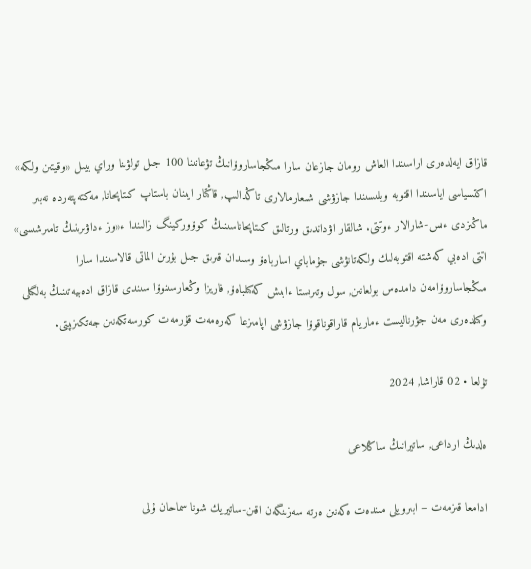قازاق ايەلدەرى اراسىندا العاش رومان جازعان سارا مىڭجاساروۆانىڭ تۋعانىنا 100 جىل تولۋىنا وراي بيىل «وقيتىن ولكە» اكتسياسى اياسىندا اقتوبە وبلىسىندا جازۋشى شىعارمالارى تاڭدالىپ, قاڭتار ايىنان باستاپ كىتاپحانا, مەكتەپتەردە نەبىر ماڭىزدى ءىس-شارالار ءوتتى. شالقار اۋداندىق ورتالىق كىتاپحاناسىنىڭ كوۆوركينگ زالىندا ء«وز ءداۋىرىنىڭ تامىرشىسى» اتتى ادەبي كەشتە اقتوبەلىك ولكەتانۋشى جۇماباي اسارباەۆ وسىدان قىرىق جىل بۇرىن الماتى قالاسىندا سارا مىڭجاساروۆامەن دامدەس بولعانىن, سول وتىرىستا ءابىش كەكىلباەۆ, فاريزا وڭعارسىنوۆا سىندى قازاق ادەبيەتىنىڭ بەلگىلى وكىلدەرى مەن جۋرناليست ءماريام قاراقوناقوۆا جازۋشى اپامىزعا كەرەمەت قۇرمەت كورسەتكەنىن جەتكىزىپتى.

تۇلعا • 02 قاراشا, 2024

ەلدىڭ ارداعى, ساتيرانىڭ ساڭلاعى

ادامعا قىزمەت – ابىرويلى مىندەت ەكەنىن ەرتە سەزىنگەن اقىن-ساتيريك شونا سماحان ۇلى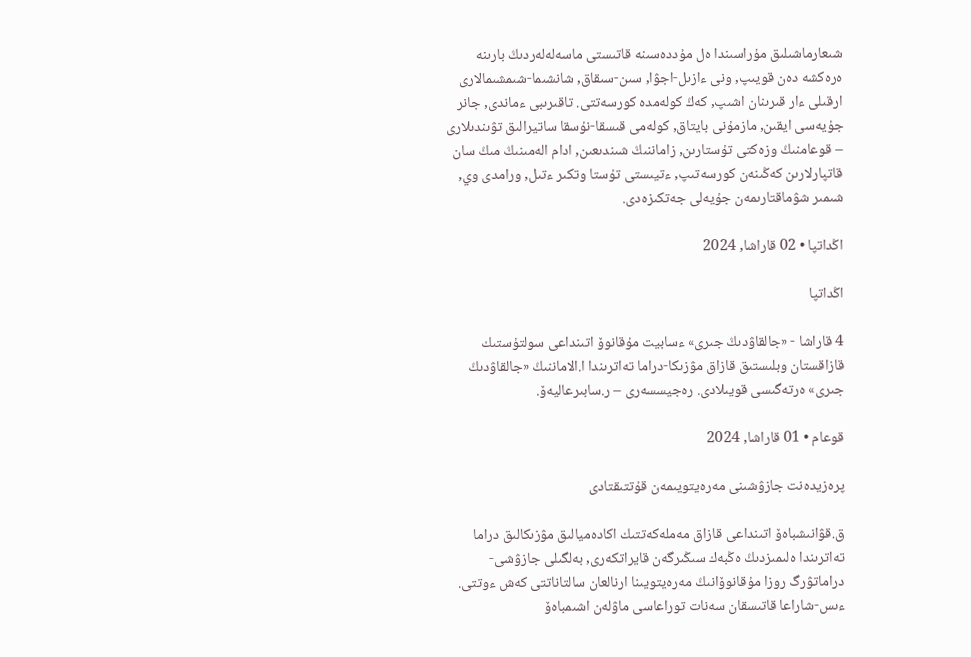شىعارماشىلىق مۇراسىندا ەل مۇددەسىنە قاتىستى ماسەلەلەردىڭ بارىنە ەرەكشە دەن قويىپ, ونى ءازىل-اجۋا, سىن-سىقاق, شانشىما-شىمشىمالارى ارقىلى ءار قىرىنان اشىپ, كەڭ كولەمدە كورسەتتى. تاقىرىبى ءماندى, جانر جۇيەسى ايقىن, مازمۇنى بايتاق, كولەمى قىسقا-نۇسقا ساتيرالىق تۋىندىلارى – قوعامنىڭ وزەكتى تۇستارىن, زاماننىڭ شىندىعىن, ادام الەمىنىڭ مىڭ سان قاتپارلارىن كەڭىنەن كورسەتىپ, ءتيىستى تۇستا وتكىر ءتىل, ورامدى وي, شىمىر شۋماقتارىمەن جۇيەلى جەتكىزەدى.

اڭداتپا • 02 قاراشا, 2024

اڭداتپا

4 قاراشا - «جالقاۋدىڭ جىرى» ءسابيت مۇقانوۆ اتىنداعى سولتۇستىك قازاقستان وبلىستىق قازاق مۋزىكا-دراما تەاترىندا ا.الاماننىڭ «جالقاۋدىڭ جىرى» ەرتەگىسى قويىلادى. رەجيسسەرى – ر.سابىرعاليەۆ.

قوعام • 01 قاراشا, 2024

پرەزيدەنت جازۋشىنى مەرەيتويىمەن قۇتتىقتادى

ق.قۋانىشباەۆ اتىنداعى قازاق مەملەكەتتىك اكادەميالىق مۋزىكالىق دراما تەاترىندا ەلىمىزدىڭ ەڭبەك سىڭىرگەن قايراتكەرى, بەلگىلى جازۋشى-دراماتۋرگ روزا مۇقانوۆانىڭ مەرەيتويىنا ارنالعان سالتاناتتى كەش ءوتتى. ءىس-شاراعا قاتىسقان سەنات توراعاسى ماۋلەن اشىمباەۆ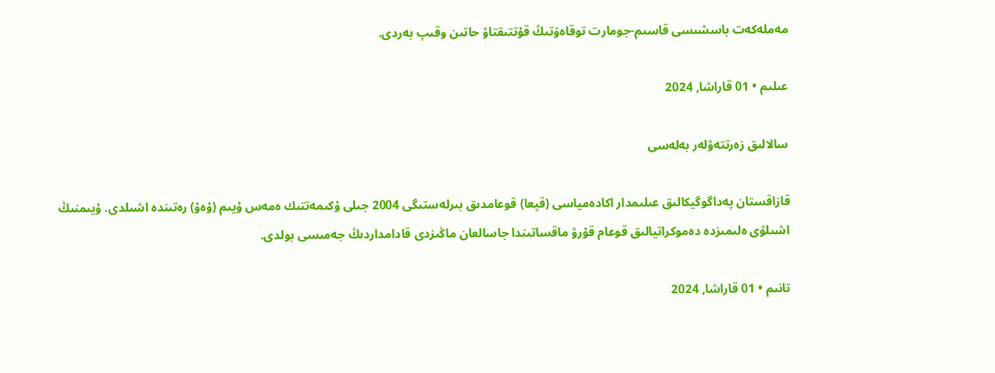مەملەكەت باسشىسى قاسىم-جومارت توقاەۆتىڭ قۇتتىقتاۋ حاتىن وقىپ بەردى.

عىلىم • 01 قاراشا, 2024

سالالىق زەرتتەۋلەر بەلەسى

قازاقستان پەداگوگيكالىق عىلىمدار اكادەمياسى (قپعا) قوعامدىق بىرلەستىگى 2004 جىلى ۇكىمەتتىك ەمەس ۇيىم (ۇەۇ) رەتىندە اشىلدى. ۇيىمنىڭ اشىلۋى ەلىمىزدە دەموكراتيالىق قوعام قۇرۋ ماقساتىندا جاسالعان ماڭىزدى قادامداردىڭ جەمىسى بولدى.

تانىم • 01 قاراشا, 2024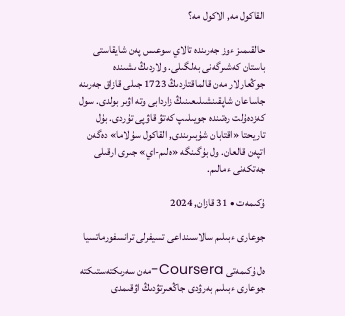القاكول مە, الاكول مە؟

حالقىمىز ءوز جەرىندە تالاي سوعىس پەن شايقاستى باستان كەشىرگەنى بەلگىلى. ولاردىڭ ىشىندە جوڭعارلار مەن قالماقتاردىڭ 1723 جىلى قازاق جەرىنە جاساعان شاپقىنشىلىعىنىڭ زاردابى وتە اۋىر بولدى. سول كەزدەۇلت رەتىندە جويىلىپ كەتۋ قاۋپى تۇردى. بۇل تاريحتا «اقتابان شۇبىرىندى, القاكول سۇلاما» دەگەن اتپەن قالعان. ول بۇگىنگە «ەلىم-اي» جىرى ارقىلى جەتكەنى ءمالىم.

ۇكىمەت • 31 قازان, 2024

جوعارى ءبىلىم سالاسىنداعى تسيفرلى ترانسفورماتسيا

ەل ۇكىمەتى Coursera-مەن سەرىكتەستىكتە جوعارى ءبىلىم بەرۋدى جاڭعىرتۋدىڭ اۋقىمدى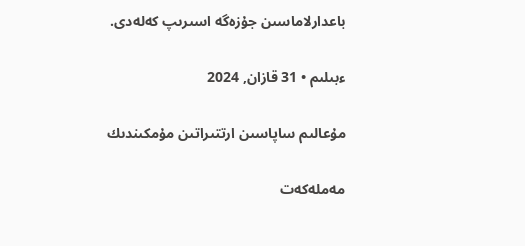باعدارلاماسىن جۇزەگە اسىرىپ كەلەدى.

ءبىلىم • 31 قازان, 2024

مۇعالىم ساپاسىن ارتتىراتىن مۇمكىندىك

مەملەكەت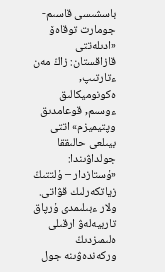باسشىسى قاسىم-جومارت توقاەۆ «ادىلەتتى قازاقستان: زاڭ مەن ءتارتىپ, ەكونوميكالىق ءوسىم, قوعامدىق وپتيميزم» اتتى بيىلعى حالىققا جولداۋىندا: «ۇستازدار – ۇلتتىڭ زياتكەرلىك قۋاتى. ولار ءبىلىمدى ۇرپاق تاربيەلەۋ ارقىلى ەلىمىزدىڭ وركەندەۋىنە جول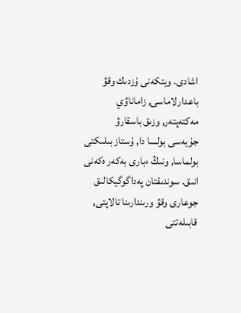اشادى. ويتكەنى ۇزدىك وقۋ باعدارلاماسى, زاماناۋي مەكتەپتەر, وزىق باسقارۋ جۇيەسى بولسا دا, ۇستاز بىلىكتى بولماسا, ونىڭ ءبارى بەكەر ەكەنى انىق. سوندىقتان پەداگوگيكالىق جوعارى وقۋ ورىندارىنا تالاپتى, قابىلەتتى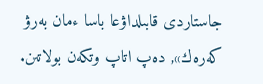جاستاردى قابىلداۋعا باسا ءمان بەرۋ كەرەك», دەپ اتاپ وتكەن بولاتىن.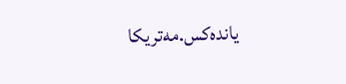ياندەكس.مەتريكا